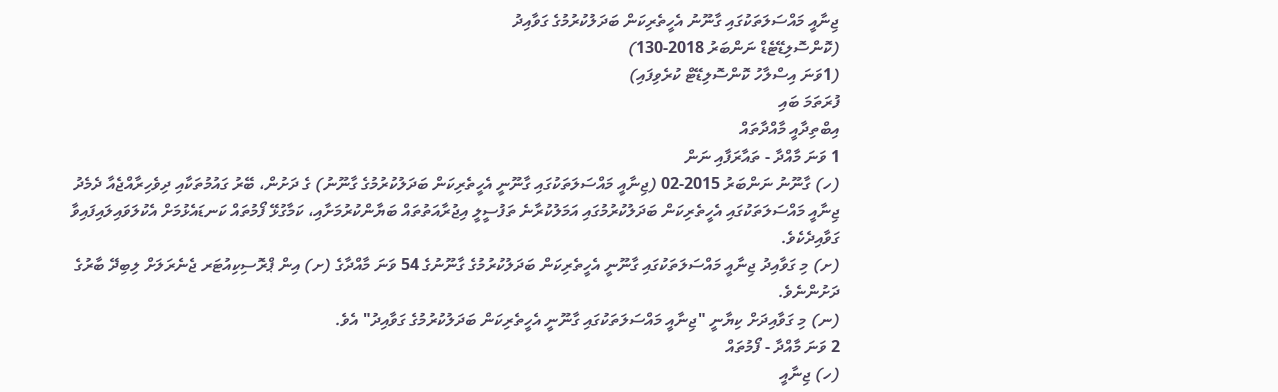ޖިނާއީ މައްސަލަތަކުގައި ގާނޫނު އެހީތެރިކަން ބަދަލުކުރުމުގެ ގަވާއިދު
(ކޮންސޮލިޑޭޓެޑް ނަންބަރު 2018-130)
(1ވަނަ އިސްލާހު ކޮންސޮލިޑޭޓް ކުރެވިފައި)
ފުރަތަމަ ބައި
އިބްތިދާއީ މާއްދާތައް
1 ވަނަ މާއްދާ - ތައާރަފާއި ނަން
(ހ) ގާނޫނު ނަންބަރު 2015-02 (ޖިނާއީ މައްސަލަތަކުގައި ގާނޫނީ އެހީތެރިކަން ބަދަލުކުރުމުގެ ގާނޫނު) ގެ ދަށުން، ބޭރު ގައުމުތަކާއި ދިވެހިރާއްޖެއާ ދެމެދު ޖިނާއީ މައްސަލަތަކުގައި އެހީތެރިކަން ބަދަލުކުރުމުގައި އަމަލުކުރާނެ ތަފުސީލީ އިޖުރާއަތުތައް ބަޔާންކުރުމަށާއި، ކަމާގުޅޭ ފޯމުތައް ކަނޑައެޅުމަށް އެކުލަވައިލައިފައިވާ ގަވާއިދެކެވެ.
(ށ) މި ގަވާއިދު ޖިނާއީ މައްސަލަތަކުގައި ގާނޫނީ އެހީތެރިކަން ބަދަލުކުރުމުގެ ގާނޫނުގެ 54 ވަނަ މާއްދާގެ (ށ) އިން ޕްރޮސިކިއުޓަރ ޖެނެރަލަށް ލިބިދޭ ބާރުގެ ދަށުންނެވެ.
(ނ) މި ގަވާއިދަށް ކިޔާނީ "ޖިނާއީ މައްސަލަތަކުގައި ގާނޫނީ އެހީތެރިކަން ބަދަލުކުރުމުގެ ގަވާއިދު" އެވެ.
2 ވަނަ މާއްދާ - ފޯމުތައް
(ހ) ޖިނާއީ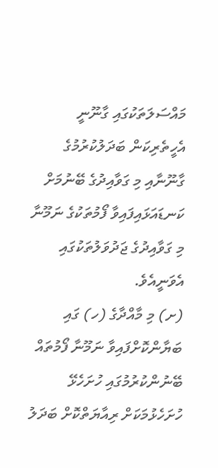މައްސަލަތަކުގައި ގާނޫނީ އެހީތެރިކަން ބަދަލުކުރުމުގެ ގާނޫނާއި މި ގަވާއިދުގެ ބޭނުމަށް ކަނޑައަޅައިފައިވާ ފޯމުތަކުގެ ނަމޫނާ މި ގަވާއިދުގެ ޖަދުވަލުތަކުގައި އެވަނީއެވެ.
(ށ) މި މާއްދާގެ (ހ) ގައި ބަޔާންކޮށްފައިވާ ނަމޫނާ ފޯމުތައް ބޭނުންކުރުމުގައި ހުށަހެޅޭ ހުށަހެޅުމަކަށް ރިއާޔަތްކޮށް ބަދަލު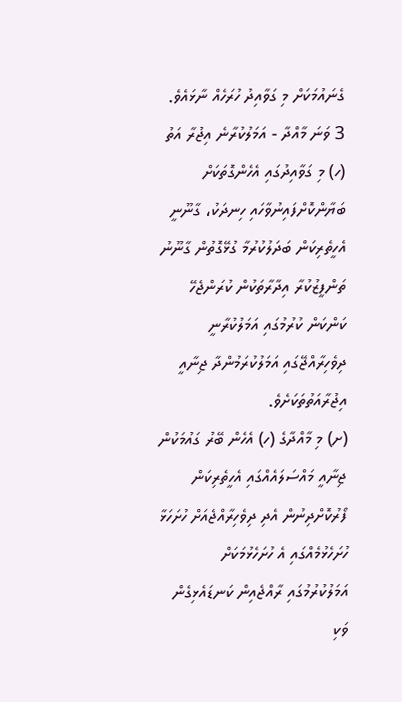ގެނައުމަކަށް މި ގަވާއިދު ހުރަހެއް ނާޅައެވެ.
3 ވަނަ މާއްދާ - އަމަލުކުރާނެ އިޖުރާ އަތު
(ހ) މި ގަވާއިދުގައި އެހެންގޮތަކަށް ބަޔާންކޮށްފައިނުވާހައި ހިނދަކު، ގާނޫނީ އެހީތެރިކަން ބަދަލުކުރުމާ ގުޅޭގޮތުން ގާނޫނު ތަންފީޒުކުރާ އިދާރާތަކުން ކުރަންޖެހޭ ކަންކަން ކުރުމުގައި އަމަލުކުރާނީ ދިވެހިރާއްޖޭގައި އަމަލުކުރަމުންދާ ޖިނާއީ އިޖުރާއަތުތަކަށެވެ.
(ށ) މި މާއްދާގެ (ހ) އެހެން ބޭރު ގައުމަކުން ޖިނާއީ މައްސަލައެއްގައި އެހީތެރިކަން ފޯރުކޮށްދިނުން އެދި ދިވެހިރާއްޖެއަށް ހުށަހަޅާ ހުށަހެޅުމެއްގައި އެ ހުށަހެޅުމަކަށް އަމަލުކުރުމުގައި ރާއްޖެއިން ކަނޑައެޅިގެން ވަކި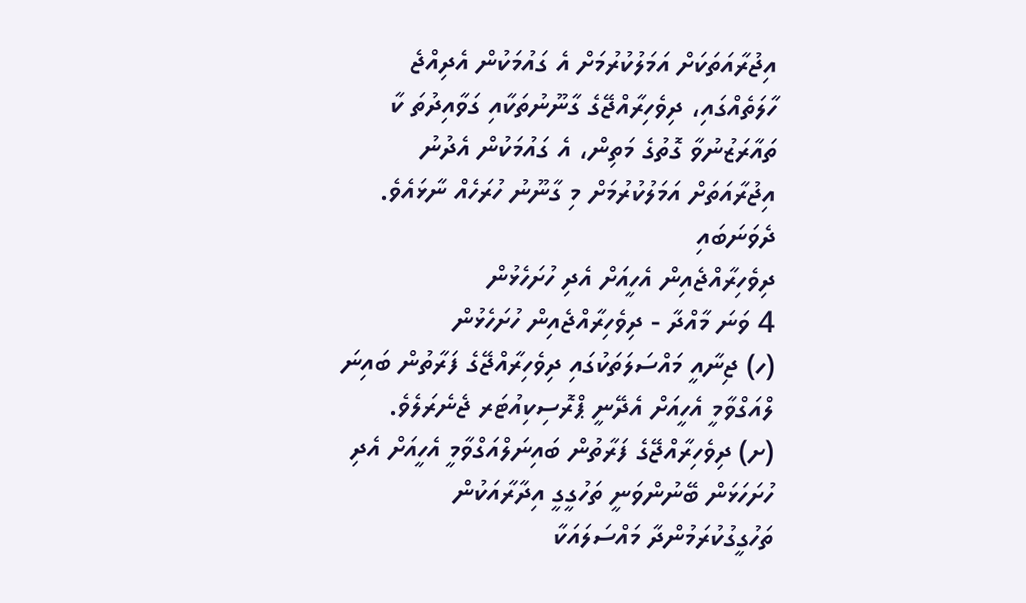އިޖުރާއަތަކަށް އަމަލުކުރުމަށް އެ ގައުމަކުން އެދިއްޖެ ހާލަތެއްގައި، ދިވެހިރާއްޖޭގެ ގާނޫނުތަކާއި ގަވާއިދުތަ ކާ ތައާރަޒުނުވާ ގޮތުގެ މަތިން، އެ ގައުމަކުން އެދުނު އިޖުރާއަތަށް އަމަލުކުރުމަށް މި ގާނޫނު ހުރަހެއް ނާޅައެވެ.
ދެވަނަބައި
ދިވެހިރާއްޖެއިން އެހީއަށް އެދި ހުށަހެޅުން
4 ވަނަ މާއްދާ - ދިވެހިރާއްޖެއިން ހުށަހެޅުން
(ހ) ޖިނާއީ މައްސަލަތަކުގައި ދިވެހިރާއްޖޭގެ ފަރާތުން ބައިނަ ލްއަގްވާމީ އެހީއަށް އެދޭނީ ޕްރޮސިކިއުޓަރ ޖެނެރަލެވެ.
(ށ) ދިވެހިރާއްޖޭގެ ފަރާތުން ބައިނަލްއަގްވާމީ އެހީއަށް އެދި ހުށަހަޅަން ބޭނުންވަނީ ތަހުގީގީ އިދާރާއަކުން ތަހުގީގުކުރަމުންދާ މައްސަލައަކާ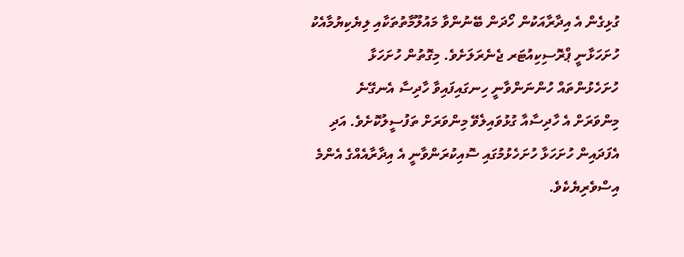ގުޅިގެން އެ އިދާރާއަކުން ހޯދަން ބޭނުންވާ މައުލޫމާތުތަކާއި ލިޔެކިޔުމާއެކު ހުށަހަޅާނީ ޕްރޮސިކިއުޓަރ ޖެނެރަލަށެވެ. މިގޮތުން ހުށަހަޅާ ހުށަހެޅުންތައް ހުންނަންވާނީ ހިނގައިފައިވާ ހާދިސާ އެނގޭނެ މިންވަރަށް އެ ހާދިސާއާ ގުޅުވައިލެވޭ މިންވަރަށް ތަފުސީލުކޮށެވެ. އަދި އެފަދައިން ހުށަހަޅާ ހުށަހެޅުމުގައި ސޮއިކުރަންވާނީ އެ އިދާރާއެއްގެ އެންމެ އިސްވެރިޔެކެވެ.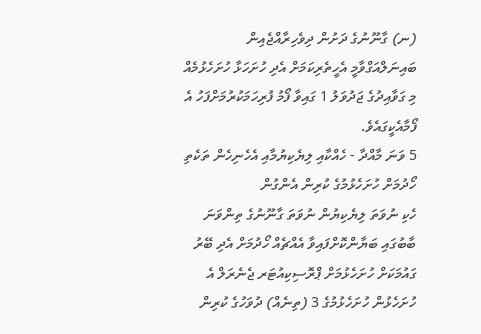(ނ) ގާނޫނުގެ ދަށުން ދިވެހިރާއްޖެއިން ބައިނަލްއަގްވާމީ އެހީތެރިކަމަށް އެދި ހުށަހަޅާ ހުށަހެޅުމެއް މި ގަވާއިދުގެ ޖަދުވަލު 1 ގައިވާ ފޯމު ފުރިހަމަކުރުމަށްފަހު އެ ފޯމާއެކީގައެވެ.
5 ވަނަ މާއްދާ - ހެއްކާއި ލިޔެކިޔުމާއި އެހެނިހެން ތަކެތި ހޯދުމަށް ހުށަހެޅުމުގެ ކުރިން އެންގުން
ހެކި ނުވަތަ ލިޔެކިޔުން ނުވަތަ ގާނޫނުގެ ތިންވަނަ ބާބުގައި ބަޔާންކޮށްފައިވާ އެއްޗެއް ހޯދުމަށް އެދި ބޭރު ގައުމަކަށް ހުށަހެޅުމަށް ޕްރޮސިކިއުޓަރ ޖެނެރަލް އެ ހުށަހެޅުން ހުށަހެޅުމުގެ 3 (ތިނެއް) ދުވަހުގެ ކުރިން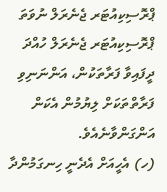ޕްރޮސިކިއުޓަރ ޖެނެރަލް ނުވަތަ  ޕްރޮސިކިއުޓަރ ޖެނެރަލް ހުއްދަ ދީފައިވާ ފަރާތަކުން، އަންނަނިވި ފަރާތްތަކަށް ލިޔުމުން އެކަން އަންގަންވާނެއެވެ.
(ހ) އެހީއަށް އެދެނީ ހިނގަމުންދާ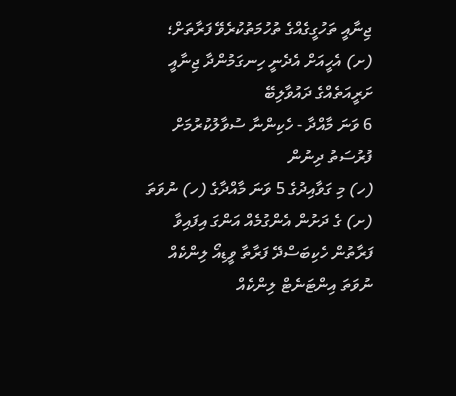ޖިނާއީ ތަހުގީގެއްގެ ތުހުމަތުކުރެވޭ ފަރާތަށް؛
(ށ) އެހީއަށް އެދެނީ ހިނގަމުންދާ ޖިނާއީ ށަރީއަތެއްގެ ދައުވާލިބޭ
6 ވަނަ މާއްދާ - ހެކިންނާ ސުވާލުކުރުމަށް ފުރުސަތު ދިނުން
(ހ) މި ގަވާއިދުގެ 5 ވަނަ މާއްދާގެ (ހ) ނުވަތަ (ށ) ގެ ދަށުން އެންގުމެއް އަންގަ އިފައިވާ ފަރާތުން ހެކިބަސްދޭ ފަރާތާ ވީޑިއޯ ލިންކެއް ނުވަތަ އިންޓަނެޓް ލިންކެއް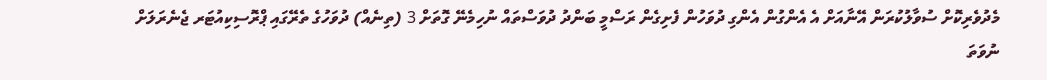މެދުވެރިކޮށް ސުވާލުކުރަން އޭނާއަށް އެ އެންގުން އެންގި ދުވަހުން ފެށިގެން ރަސްމީ ބަންދު ދުވަސްތައް ނުހިމެނޭ ގޮތަށް 3 (ތިނެއް) ދުވަހުގެ ތެރޭގައި ޕްރޮސިކިއުޓަރ ޖެނެރަލަށް ނުވަތަ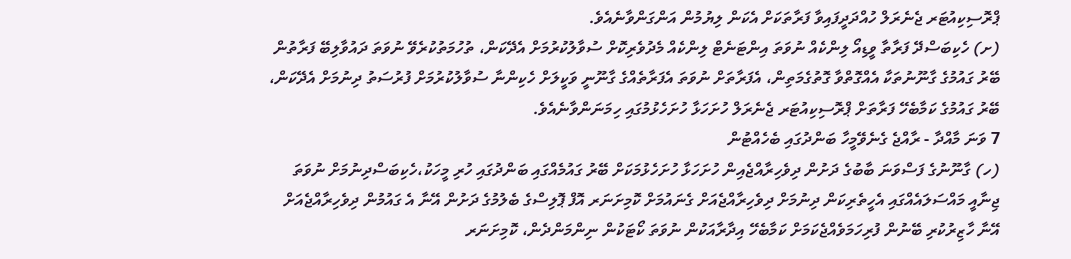ޕްރޮސިކިއުޓަރ ޖެނެރަލް ހުއްދަދީފައިވާ ފަރާތަކަށް އެކަން ލިޔުމުން އަންގަންވާނެއެވެ.
(ށ) ހެކިބަސްދޭ ފަރާތާ ވީޑިއޯ ލިންކެއް ނުވަތަ އިންޓަނެޓް ލިންކެއް މެދުވެރިކޮށް ސުވާލުކުރުމަށް އެދޭކަން، ތުހުމަތުކުރެވޭ ނުވަތަ ދައުވާލިބޭ ފަރާތުން ބޭރު ގައުމުގެ ގާނޫނުތަކާ އެއްގޮތްވާ ގޮތުގެމަތިން، އެފަރާތަށް ނުވަތަ އެފަރާތެއްގެ ގާނޫނީ ވަކީލަށް ހެކިންނާ ސުވާލުކުރުމަށް ފުރުސަތު ދިނުމަށް އެދޭކަން، ބޭރު ގައުމުގެ ކަމާބެހޭ ފަރާތަށް ޕްރޮސިކިއުޓަރ ޖެނެރަލް ހުށަހަޅާ ހުށަހެޅުމުގައި ހިމަނަންވާނެއެވެ.
7 ވަނަ މާއްދާ - ރާއްޖެ ގެނެވޭމީހާ ބަންދުގައި ބެހެއްޓުން
(ހ) ގާނޫނުގެ ފަސްވަނަ ބާބުގެ ދަށުން ދިވެހިރާއްޖެއިން ހުށަހަޅާ ހުށަހެޅުމަކަށް ބޭރު ގައުމެއްގައި ބަންދުގައި ހުރި މީހަކު،ހެކިބަސްދިނުމަށް ނުވަތަ ޖިނާއީ މައްސަލައެއްގައި އެހީތެރިކަން ދިނުމަށް ދިވެހިރާއްޖެއަށް ގެނައުމަށް ކޮމިށަނަރ އޮފް ޕޮލިސްގެ ބެލުމުގެ ދަށުން އޭނާ އެ ގައުމުން ދިވެހިރާއްޖެއަށް އޭނާ ހާޒިރުކުރި ބޭނުން ފުރިހަމަވެއްޖެކަމަށް ކަމާބެހޭ އިދާރާއަކުން ނުވަތަ ކޯޓަކުން ނިންމަންދެން، ކޮމިށަނަރ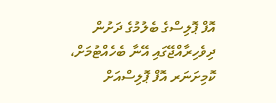އޮފް ޕޮލިސްގެ ބެލުމުގެ ދަށުން ދިވެހިރާއްޖޭގައި އޭނާ ބެހެއްޓުމަށް، ކޮމިށަނަރ އޮފް ޕޮލިސްއަށް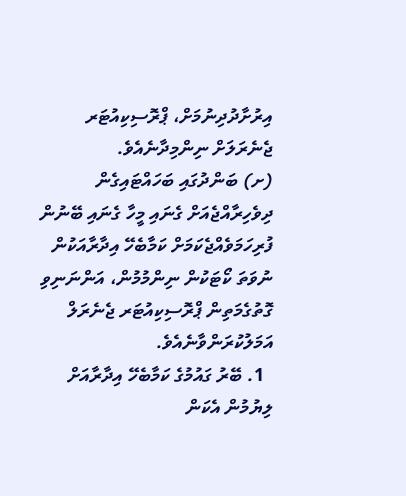އިރުށާދުދިނުމަށް، ޕްރޮސިކިއުޓަރ ޖެނެރަލަށް ނިންމިދާނެއެވެ.
(ށ) ބަންދުގައި ބަހައްޓައިގެން ދިވެހިރާއްޖެއަށް ގެނައި މީހާ ގެނައި ބޭނުން ފުރިހަމަވެއްޖެކަމަށް ކަމާބެހޭ އިދާރާއަކުން ނުވަތަ ކޯޓަކުން ނިންމުމުން، އަންނަނިވި ގޮތުގެމަތިން ޕްރޮސިކިއުޓަރ ޖެނެރަލް އަމަލުކުރަންވާނެއެވެ.
  1. ބޭރު ގައުމުގެ ކަމާބެހޭ އިދާރާއަށް ލިޔުމުން އެކަން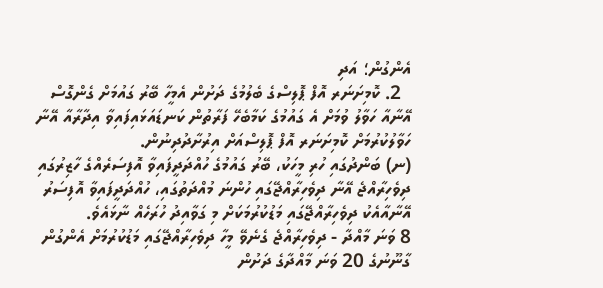އެންގުން؛ އަދި
  2. ކޮމިށަނަރ އޮފް ޕޮލިސްގެ ބެލުމުގެ ދަށުން އެމީހާ ބޭރު ގައުމަށް ގެންގޮސް އޭނާއާ ހަވާލު ވުމަށް އެ ގައުމުގެ ކަމާބެހޭ ފަރާތުން ކަނޑައަޅައިފައިވާ އިދާރާއާ އޭނާ ހަވާލުކުރުމަށް ކޮމިށަނަރ އޮފް ޕޮލިސްއަށް އިރުށާދުދިނުން.
(ނ) ބަންދުގައި ހުރި މީހަކު، ބޭރު ގައުމުގެ ހުއްދަދީފައިވާ އޮފިސަރެއްގެ ހާޒިރުގައި ދިވެހިރާއްޖެ އޭނާ ދިވެހިރާއްޖޭގައި ހުންނަ މުއްދަތުގައި، ހުއްދަދީފައިވާ އޮފިސަރު އޭނާއާއެކު ދިވެހިރާއްޖޭގައި މަޑުކުރުމަކަށް މި ގަވާއިދު ހުރަހެއް ނާޅައެވެ.
8 ވަނަ މާއްދާ - ދިވެހިރާއްޖެ ގެނެވޭ މީހާ ދިވެހިރާއްޖޭގައި މަޑުކުރުމަށް އެންގުން
ގާނޫނުގެ 20 ވަނަ މާއްދާގެ ދަށުން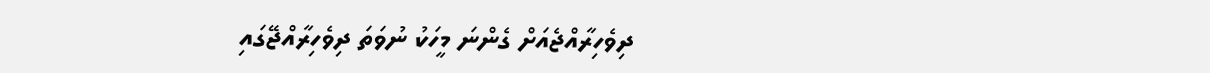ދިވެހިރާއްޖެއަށް ގެންނަ މީހަކު ނުވަތަ ދިވެހިރާއްޖޭގައި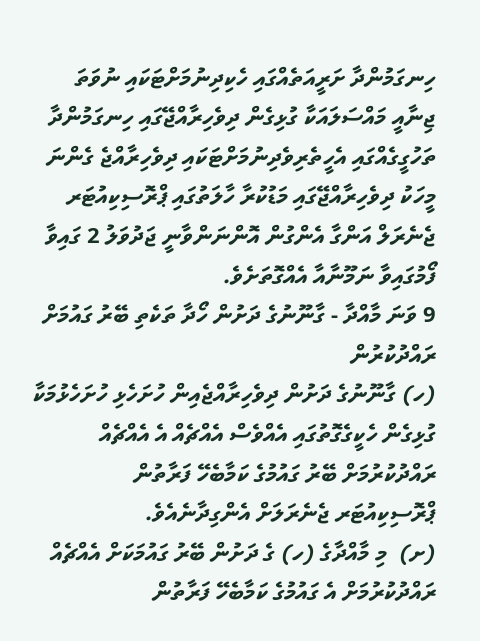ހިނގަމުންދާ ށަރީއަތެއްގައި ހެކިދިނުމަށްޓަކައި ނުވަތަ ޖިނާއީ މައްސަލައަކާ ގުޅިގެން ދިވެހިރާއްޖޭގައި ހިނގަމުންދާ ތަހުގީގެއްގައި އެހީތެރިވެދިނުމަށްޓަކައި ދިވެހިރާއްޖެ ގެންނަ މީހަކު ދިވެހިރާއްޖޭގައި މަޑުކުރާ ހާލަތުގައި ޕްރޮސިކިއުޓަރ ޖެނެރަލް އަންގާ އެންގުން އޮންނަންވާނީ ޖަދުވަލު 2 ގައިވާ ފޯމުގައިވާ ނަމޫނާއާ އެއްގޮތަށެވެ.
9 ވަނަ މާއްދާ - ގާނޫނުގެ ދަށުން ހޯދާ ތަކެތި ބޭރު ގައުމަށް ރައްދުކުރުން
(ހ) ގާނޫނުގެ ދަށުން ދިވެހިރާއްޖެއިން ހުށަހެޅި ހުށަހެޅުމަކާ ގުޅިގެން ހެކީގެގޮތުގައި އެއްވެސް އެއްޗެއް އެ އެއްޗެއް ރައްދުކުރުމަށް ބޭރު ގައުމުގެ ކަމާބެހޭ ފަރާތުން ޕްރޮސިކިއުޓަރ ޖެނެރަލަށް އެންގިދާނެއެވެ.
(ށ)  މި މާއްދާގެ (ހ) ގެ ދަށުން ބޭރު ގައުމަކަށް އެއްޗެއް ރައްދުކުރުމަށް އެ ގައުމުގެ ކަމާބެހޭ ފަރާތުން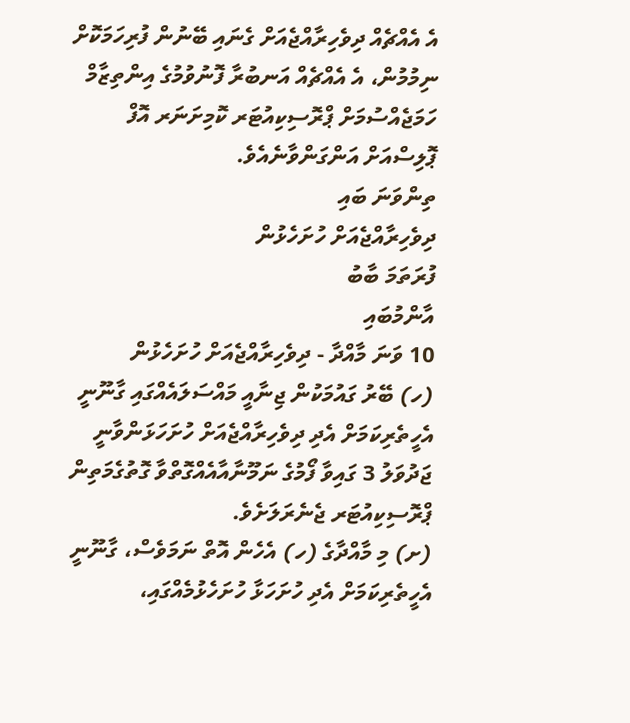އެ އެއްޗެއް ދިވެހިރާއްޖެއަށް ގެނައި ބޭނުން ފުރިހަމަކޮށް ނިމުމުން، އެ އެއްޗެއް އަނބުރާ ފޮނުވުމުގެ އިންތިޒާމް ހަމަޖެއްސުމަށް ޕްރޮސިކިއުޓަރ ކޮމިށަނަރ އޮފް ޕޮލިސްއަށް އަންގަންވާނެއެވެ.
ތިންވަނަ ބައި
ދިވެހިރާއްޖެއަށް ހުށަހެޅުން
ފުރަތަމަ ބާބު
އާންމުބައި
10 ވަނަ މާއްދާ - ދިވެހިރާއްޖެއަށް ހުށަހެޅުން
(ހ) ބޭރު ގައުމަކުން ޖިނާއީ މައްސަލައެއްގައި ގާނޫނީ އެހީތެރިކަމަށް އެދި ދިވެހިރާއްޖެއަށް ހުށަހަޅަންވާނީ ޖަދުވަލު 3 ގައިވާ ފޯމުގެ ނަމޫނާއާއެއްގޮތްވާ ގޮތުގެމަތިން ޕްރޮސިކިއުޓަރ ޖެނެރަލަށެވެ.
(ށ) މި މާއްދާގެ (ހ) އެހެން އޮތް ނަމަވެސް، ގާނޫނީ އެހީތެރިކަމަށް އެދި ހުށަހަޅާ ހުށަހެޅުމެއްގައި،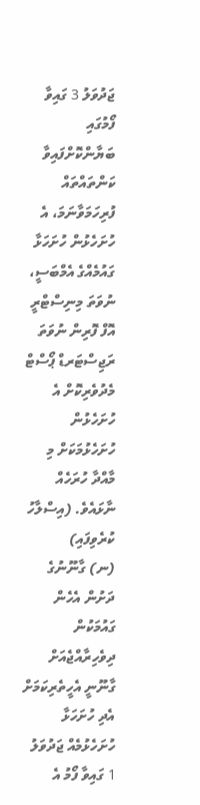ޖަދުވަލު 3 ގައިވާ ފޯމުގައި ބަޔާންކޮށްފައިވާ ކަންތައްތައް ފުރިހަމަވާނަމަ، އެ ހުށަހެޅުން ހުށަހަޅާ ގައުމެއްގެ އެމްބަސީ، ނުވަތަ މިނިސްޓްރީ އޮފް ފޮރިން ނުވަތަ ރަޖިސްޓަރޑް ޕޯސްޓް މެދުވެރިކޮށް އެ ހުށަހެޅުން ހުށަހެޅުމަކަށް މި މާއްދާ ހުރަހެއް ނާޅައެވެ. (އިސްލާހު ކުރެވިފައި)
(ނ) ގާނޫނުގެ ދަށުން އެހެން ގައުމަކުން ދިވެހިރާއްޖެއަށް ގާނޫނީ އެހީތެރިކަމަށް އެދި ހުށަހަޅާ ހުށަހެޅުމެއް ޖަދުވަލު 1 ގައިވާ ފޯމު އެ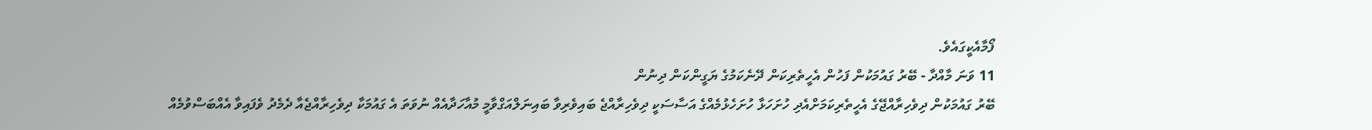ފޯމާއެކީގައެވެ.
11 ވަނަ މާއްދާ - ބޭރު ގައުމަކުން ފަހުން އެހީތެރިކަން ދޭނެކަމުގެ ޔަގީންކަން ދިނުން
ބޭރު ގައުމަކުން ދިވެހިރާއްޖޭގެ އެހީތެރިކަމަށްއެދި ހުށަހަޅާ ހުށަހެޅުމެއްގެ އަސާސަކީ ދިވެހިރާއްޖެ ބައިވެރިވާ ބައިނަލްއަގްވާމީ މުއާހަދާއެއް ނުވަތަ އެ ގައުމަކާ ދިވެހިރާއްޖެއާ ދެމެދު ވެފައިވާ އެއްބަސްވުމެއް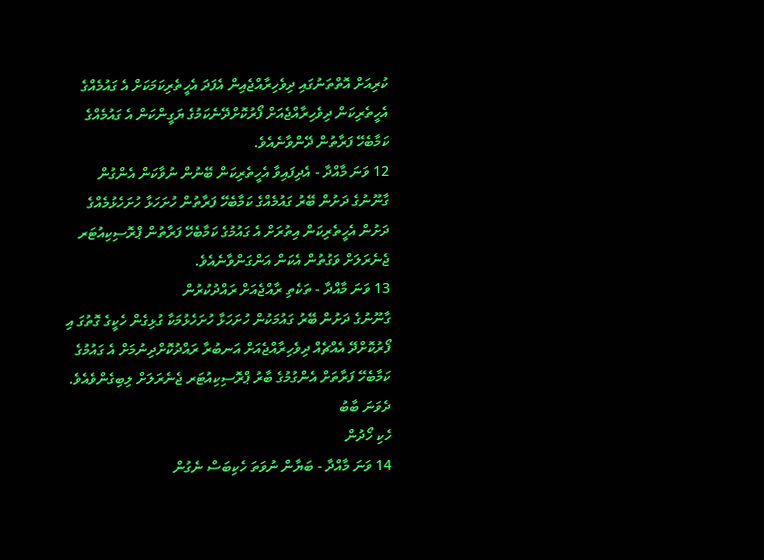ކުރިއަށް އޮތްތަނުގައި ދިވެހިރާއްޖެއިން އެފަދަ އެހީތެރިކަމަކަށް އެ ގައުމެއްގެ އެހީތެރިކަން ދިވެހިރާއްޖެއަށް ފޯރުކޮށްދޭނެކަމުގެ ޔަގީންކަން އެ ގައުމެއްގެ ކަމާބެހޭ ފަރާތުން ދޭންވާނެއެވެ.
12 ވަނަ މާއްދާ - އެދިފައިވާ އެހީތެރިކަން ބޭނުން ނުވާކަން އެންގުން
ގާނޫނުގެ ދަށުން ބޭރު ގައުމެއްގެ ކަމާބެހޭ ފަރާތުން ހުށަހަޅާ ހުށަހެޅުމެއްގެ ދަށުން އެހީތެރިކަން އިތުރަށް އެ ގައުމުގެ ކަމާބެހޭ ފަރާތުން ޕްރޮސިކިއުޓަރ ޖެނެރަލަށް ވަގުތުން އެކަން އަންގަންވާނެއެވެ.
13 ވަނަ މާއްދާ - ތަކެތި ރާއްޖެއަށް ރައްދުކުރުން
ގާނޫނުގެ ދަށުން ބޭރު ގައުމަކުން ހުށަހަޅާ ހުށަހެޅުމަކާ ގުޅިގެން ހެކީގެ ގޮތުގަ އި ފޯރުކޮށްދޭ އެއްޗެއް ދިވެހިރާއްޖެއަށް އަނބުރާ ރައްދުކޮށްދިނުމަށް އެ ގައުމުގެ ކަމާބެހޭ ފަރާތަށް އެންގުމުގެ ބާރު ޕްރޮސިކިއުޓަރ ޖެނެރަލަށް ލިބިގެންވެއެވެ.
ދެވަނަ ބާބު
ހެކި ހޯދުން
14 ވަނަ މާއްދާ - ބަޔާން ނުވަތަ ހެކިބަސް ނެގުން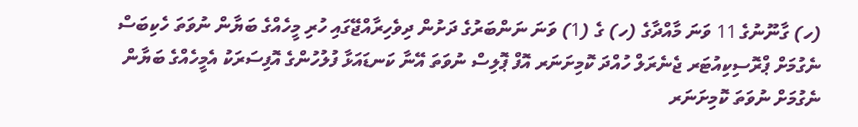(ހ) ގާނޫނުގެ 11 ވަނަ މާއްދާގެ (ހ) ގެ (1) ވަނަ ނަންބަރުގެ ދަށުން ދިވެހިރާއްޖޭގައި ހުރި މީހެއްގެ ބަޔާން ނުވަތަ ހެކިބަސް ނެގުމަށް ޕްރޮސިކިއުޓަރ ޖެނެރަލް ހުއްދަ ކޮމިށަނަރ އޮފް ޕޮލިސް ނުވަތަ އޭނާ ކަނޑައަޅާ ފުލުހުންގެ އޮފިސަރަކު އެމީހެއްގެ ބަޔާން ނެގުމަށް ނުވަތަ ކޮމިށަނަރ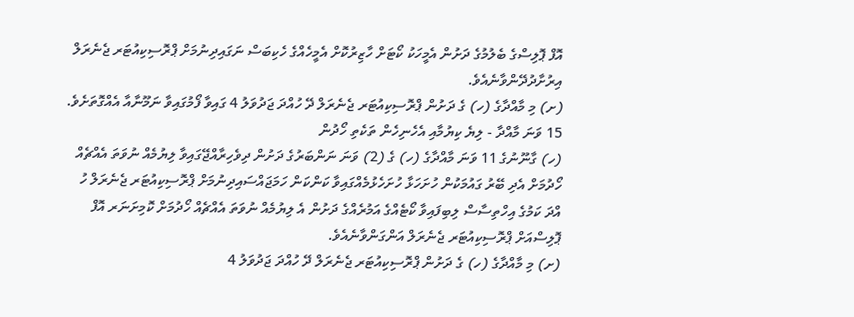އޮފް ޕޮލިސްގެ ބެލުމުގެ ދަށުން އެމީހަކު ކޯޓަށް ހާޒިރުކޮށް އެމީހެއްގެ ހެކިބަސް ނަގައިދިނުމަށް ޕްރޮސިކިއުޓަރ ޖެނެރަލް އިރުށާދުދޭންވާނެއެވެ.
(ށ) މި މާއްދާގެ (ހ) ގެ ދަށުން ޕްރޮސިކިއުޓަރ ޖެނެރަލް ދޭ ހުއްދަ ޖަދުވަލު 4 ގައިވާ ފޯމުގައިވާ ނަމޫނާއާ އެއްގޮތަށެވެ.
15 ވަނަ މާއްދާ - ލިޔެ ކިޔުމާއި އެހެނިހެން ތަކެތި ހޯދުން
(ހ) ގާނޫނުގެ 11 ވަނަ މާއްދާގެ (ހ) ގެ (2) ވަނަ ނަންބަރުގެ ދަށުން ދިވެހިރާއްޖޭގައިވާ ލިޔުމެއް ނުވަތަ އެއްޗެއް ހޯދުމަށް އެދި ބޭރު ގައުމަކުން ހުށަހަޅާ ހުށަހެޅުމެއްގައިވާ ކަންކަން ހަމަޖައްސައިދިނުމަށް ޕްރޮސިކިއުޓަރ ޖެނެރަލް ހު އްދަ ކަމުގެ އިހްތިސާސް ލިބިފައިވާ ކޯޓެއްގެ އަމުރެއްގެ ދަށުން އެ ލިޔުމެއް ނުވަތަ އެއްޗެއް ހޯދުމަށް ކޮމިށަނަރ އޮފް ޕޮލިސްއަށް ޕްރޮސިކިއުޓަރ ޖެނެރަލް އަންގަންވާނެއެވެ.
(ށ) މި މާއްދާގެ (ހ) ގެ ދަށުން ޕްރޮސިކިއުޓަރ ޖެނެރަލް ދޭ ހުއްދަ ޖަދުވަލު 4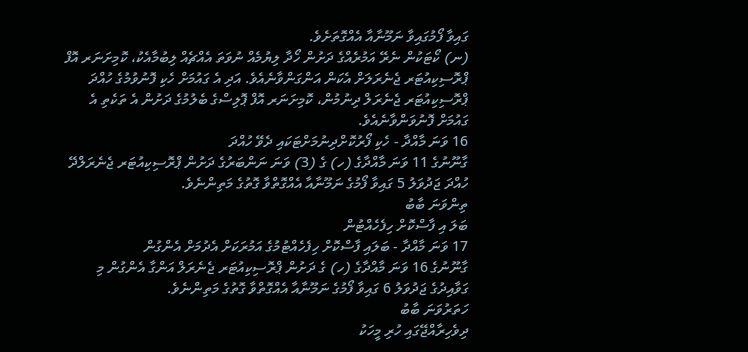ގައިވާ ފޯމުގައިވާ ނަމޫނާއާ އެއްގޮތަށެވެ.
(ނ) ކޯޓަކުން ނެރޭ އަމުރެއްގެ ދަށުން ހޯދާ ލިޔުމެއް ނުވަތަ އެއްޗެއް ލިބުމާއެކު، ކޮމިށަނަރ އޮފް ޕްރޮސިކިއުޓަރ ޖެނެރަލަށް އެކަން އަންގަންވާނެއެވެ. އަދި އެ ގައުމަށް ހެކި ފޮނުވުމުގެ ހުއްދަ ޕްރޮސިކިއުޓަރ ޖެނެރަލް ދިނުމުން، ކޮމިށަނަރ އޮފް ޕޮލިސްގެ ބެލުމުގެ ދަށުން އެ ތަކެތި އެ ގައުމަށް ފޮނުވަންވާނެއެވެ.
16 ވަނަ މާއްދާ - ހެކި ފޯރުކޮށްދިނުމަށްޓަކައި ދެވޭ ހުއްދަ
ގާނޫނުގެ 11 ވަނަ މާއްދާގެ (ހ) ގެ (3) ވަނަ ނަންބަރުގެ ދަށުން ޕްރޮސިކިއުޓަރ ޖެނެރަލްދޭ ހުއްދަ ޖަދުވަލު 5 ގައިވާ ފޯމުގެ ނަމޫނާއާ އެއްގޮތްވާ ގޮތުގެ މަތިންނެވެ.
ތިންވަނަ ބާބު
ބަލަ އި ފާސްކޮށް ހިފެހެއްޓުން
17 ވަނަ މާއްދާ - ބަލައި ފާސްކޮށް ހިފެހެއްޓުމުގެ އަމުރަކަށް އެދުމަށް އެންގުން
ގާނޫނުގެ 16 ވަނަ މާއްދާގެ (ހ) ގެ ދަށުން ޕްރޮސިކިއުޓަރ ޖެނެރަލް އަންގާ އެންގުން މި ގަވާއިދުގެ ޖަދުވަލު 6 ގައިވާ ފޯމުގެ ނަމޫނާއާ އެއްގޮތްވާ ގޮތުގެ މަތިންނެވެ.
ހަތަރުވަނަ ބާބު
ދިވެހިރާއްޖޭގައި ހުރި މީހަކު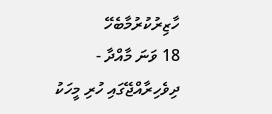ހާޒިރުކުރުމާބެހޭ
18 ވަނަ މާއްދާ - ދިވެހިރާއްޖޭގައި ހުރި މީހަކު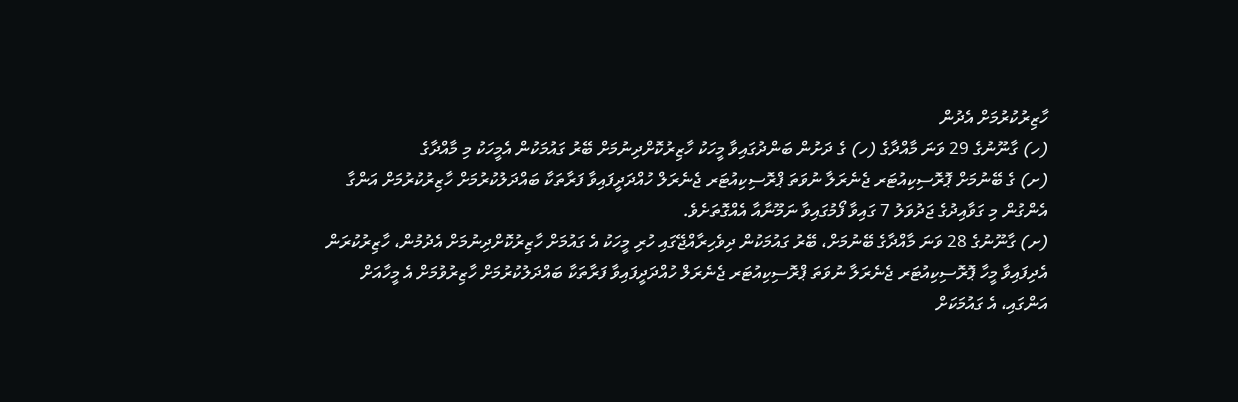ހާޒިރުކުރުމަށް އެދުން
(ހ) ގާނޫނުގެ 29 ވަނަ މާއްދާގެ (ހ) ގެ ދަށުން ބަންދުގައިވާ މީހަކު ހާޒިރުކޮށްދިނުމަށް ބޭރު ގައުމަކުން އެމީހަކު މި މާއްދާގެ
(ށ) ގެ ބޭނުމަށް ޕޮރޮސިކިއުޓަރ ޖެނެރަލާ ނުވަތަ ޕްރޮސިކިއުޓަރ ޖެނެރަލް ހުއްދަދީފައިވާ ފަރާތަކާ ބައްދަލުކުރުމަށް ހާޒިރުކުރުމަށް އަންގާ އެންގުން މި ގަވާއިދުގެ ޖަދުވަލު 7 ގައިވާ ފޯމުގައިވާ ނަމޫނާއާ އެއްގޮތަށެވެ.
(ށ) ގާނޫނުގެ 28 ވަނަ މާއްދާގެ ބޭނުމަށް، ބޭރު ގައުމަކުން ދިވެހިރާއްޖޭގައި ހުރި މީހަކު އެ ގައުމަށް ހާޒިރުކޮށްދިނުމަށް އެދުމުން، ހާޒިރުކުރަން އެދިފައިވާ މީހާ ޕޮރޮސިކިއުޓަރ ޖެނެރަލާ ނުވަތަ ޕްރޮސިކިއުޓަރ ޖެނެރަލް ހުއްދަދީފައިވާ ފަރާތަކާ ބައްދަލުކުރުމަށް ހާޒިރުވުމަށް އެ މީހާއަށް އަންގައި، އެ ގައުމަކަށް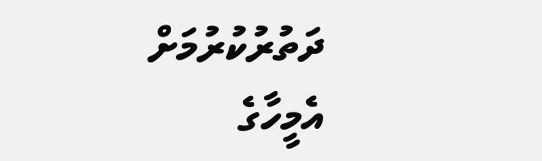ދަތުރުކުރުމަށް އެމީހާގެ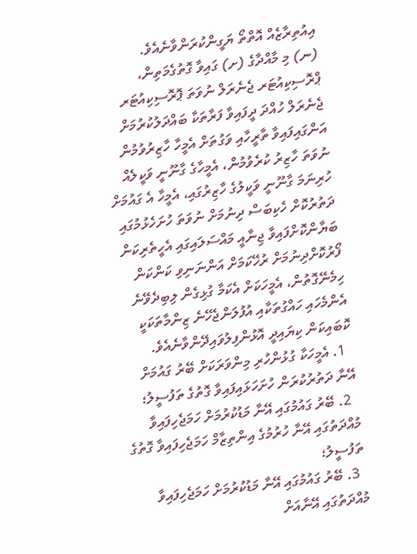އިއުތިރާޒެއް އޮތްތޯ ޔަގީންކުރަންވާނެއެވެ.
(ނ) މި މާއްދާގެ (ށ) ގައިވާ ގޮތުގެމަތިން، ޕްރޮސިކިއުޓަރ ޖެނެރަލް ނުވަތަ ޕޮރޮސިކިއުޓަރ ޖެނެރަލް ހުއްދަ ދީފައިވާ ފަރާތަކާ ބައްދަލުކުރުމަށް އަންގައިފައިވާ ތާރީހާއި ވަގުތަށް އެމީހާ ހާޒިރުވުމުން ނުވަތަ ހާޒިރު ކުރެވުމުން، އެމީހާގެ ގާނޫނީ ވަކީލެއް ހުރިނަމަ ގާނޫނީ ވަކީލުގެ ހާޒިރުގައި، އެމީހާ އެ ގައުމަށް ދަތުރުކޮށް ހެކިބަސް ދިނުމަށް ނުވަތަ ހުށަހެޅުމުގައި ބަޔާންކޮށްފައިވާ ޖިނާއީ މައްސަލައިގައި އެހީތެރިކަން ފޯރުކޮށްދިނުމަށް ރުހޭކަމަށް އަންނަނިވި ކަންކަން ހިމެނޭގޮތުން، އެމީހަކަށް އެކަމާ ގުޅިގެން ލިބިދެވޭނެ އެންމެހައި ހައްގުތަކާއި އުފުލަންޖެހޭނެ ޒިންމާތަކަކީ ކޮބައިކަން ކިޔައިދީ އޮޅުންފިލުވައިދޭންވާނެއެވެ.
  1. އެމީހަކާ ގުޅުންހުރި މިންވަރަކަށް ބޭރު ގައުމަށް އޭނާ ދަތުރުކުރަން ހުށަހަޅައިފައިވާ ގޮތުގެ ތަފުސީލު؛
  2. ބޭރު ގައުމުގައި އޭނާ މަޑުކުރުމަށް ހަމަޖެހިފައިވާ މުއްދަތުގައި އޭނާ ހުރުމުގެ އިންތިޒާމް ހަމަޖެހިފައިވާ ގޮތުގެ ތަފުސީލު؛
  3. ބޭރު ގައުމުގައި އޭނާ މަޑުކުރުމަށް ހަމަޖެހިފައިވާ މުއްދަތުގައި އޭނާއަށް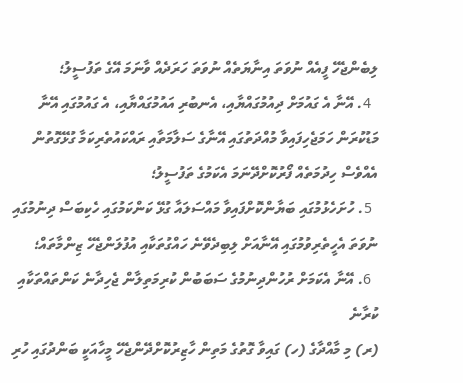ލިބެންޖެހޭ ފީއެއް ނުވަތަ އިނާޔަތެއް ނުވަތަ ހަރަދެއް ވާނަމަ އޭގެ ތަފުސީލު؛
  4. އޭނާ އެ ގައުމަށް ދިއުމުގައްޔާއި، އެނބުރި އައުމުގައްޔާއި، އެ ގައުމުގައި އޭނާ މަޑުކުރަން ހަމަޖެހިފައިވާ މުއްދަތުގައި އޭނާގެ ސަލާމަތާއި ރައްކައުތެރިކަމާ ގުޅޭގޮތުން އެއްވެސް ހިދުމަތެއް ފޯރުކޮށްދޭނަމަ އެކަމުގެ ތަފުސީލު؛
  5. ހުށަހެޅުމުގައި ބަޔާންކޮށްފައިވާ މައްސަލައާ ގުޅޭ ކަންކަމުގައި ހެކިބަސް ދިނުމުގައި ނުވަތަ އެހީތެރިވުމުގައި އޭނާއަށް ލިބިދެވޭނެ ހައްގުތަކާއި އުފުލަންޖެހޭ ޒިންމާތައް؛
  6. އޭނާ އެކަމަށް ރުހުންދިނުމުގެ ސަބަބުން ކުރިމަތިލާން ޖެހިދާނެ ކަންތައްތަކާއި ކުރާނެ
(ރ) މި މާއްދާގެ (ހ) ގައިވާ ގޮތުގެ މަތިން ހާޒިރުކޮށްދޭންޖެހޭ މީހާއަކީ ބަންދުގައި ހުރި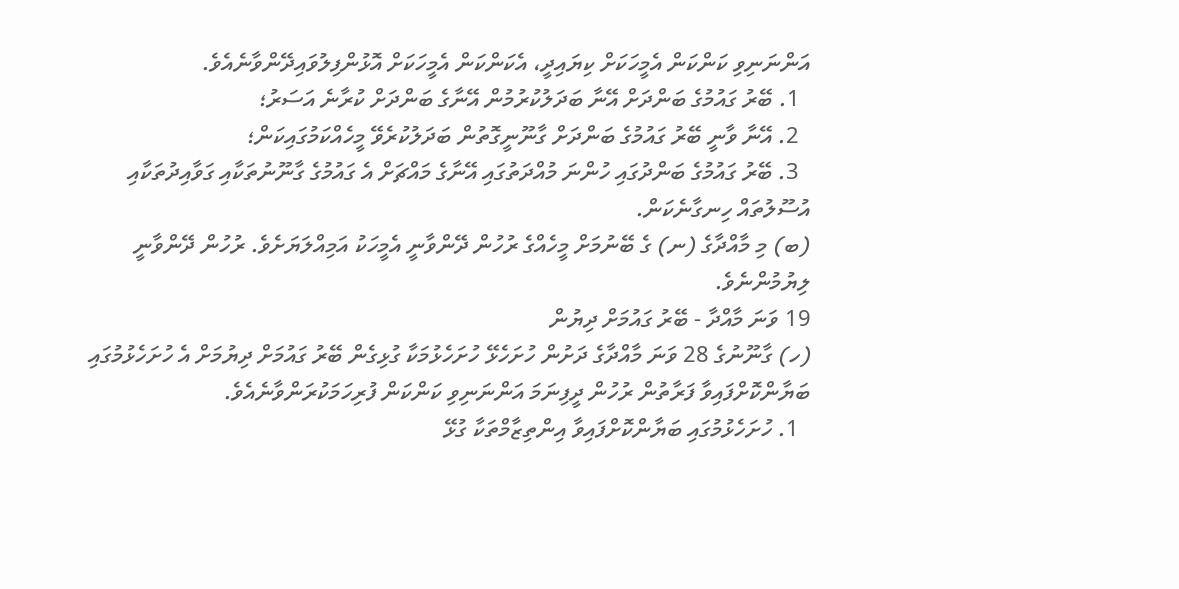އަންނަނިވި ކަންކަން އެމީހަކަށް ކިޔައިދީ، އެކަންކަން އެމީހަކަށް އޮޅުންފިލުވައިދޭންވާނެއެވެ.
  1. ބޭރު ގައުމުގެ ބަންދަށް އޭނާ ބަދަލުކުރުމުން އޭނާގެ ބަންދަށް ކުރާނެ އަސަރު؛
  2. އޭނާ ވާނީ ބޭރު ގައުމުގެ ބަންދަށް ގާނޫނީގޮތުން ބަދަލުކުރެވޭ މީހެއްކަމުގައިކަން؛
  3. ބޭރު ގައުމުގެ ބަންދުގައި ހުންނަ މުއްދަތުގައި އޭނާގެ މައްޗަށް އެ ގައުމުގެ ގާނޫނުތަކާއި ގަވާއިދުތަކާއި އުސޫލުތައް ހިނގާނެކަން.
(ބ) މި މާއްދާގެ (ނ) ގެ ބޭނުމަށް މީހެއްގެ ރުހުން ދޭންވާނީ އެމީހަކު އަމިއްލަޔަށެވެ. ރުހުން ދޭންވާނީ ލިޔުމުންނެވެ.
19 ވަނަ މާއްދާ - ބޭރު ގައުމަށް ދިޔުން
(ހ) ގާނޫނުގެ 28 ވަނަ މާއްދާގެ ދަށުން ހުށަހެޅޭ ހުށަހެޅުމަކާ ގުޅިގެން ބޭރު ގައުމަށް ދިޔުމަށް އެ ހުށަހެޅުމުގައި ބަޔާންކޮށްފައިވާ ފަރާތުން ރުހުން ދީފިނަމަ އަންނަނިވި ކަންކަން ފުރިހަމަކުރަންވާނެއެވެ.
  1. ހުށަހެޅުމުގައި ބަޔާންކޮށްފައިވާ އިންތިޒާމްތަކާ ގުޅޭ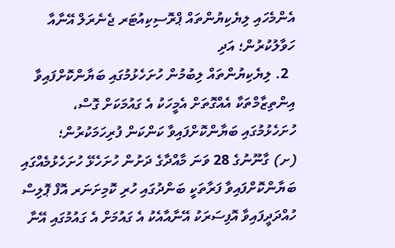އެންމެހައި ލިޔެކިޔުންތައް ޕްރޮސިކިއުޓަރ ޖެނެރަލް އޭނާއާ ހަވާލުކުރުން؛ އަދި
  2. ލިޔެކިޔުންތައް ލިބުމުން ހުށަހެޅުމުގައި ބަޔާންކޮށްފައިވާ އިންތިޒާމްތަކާ އެއްގޮތަށް އެމީހަކު އެ ގައުމަކަށް ގޮސް، ހުށަހެޅުމުގައި ބަޔާންކޮށްފައިވާ ކަންކަން ފުރިހަމަކުރުން؛
(ށ) ގާނޫނުގެ 28 ވަނަ މާއްދާގެ ދަށުން ހުށަހެޅޭ ހުށަހެޅުމެއްގައި ބަޔާންކޮށްފައިވާ ފަރާތަކީ ބަންދުގައި ހުރި ކޮމިށަނަރ އޮފް ޕޮލިސް ހުއްދަދީފައިވާ އޮފިސަރަކު އޭނާއާއެކު އެ ގައުމަށް އެ ގައުމުގައި އޭނާ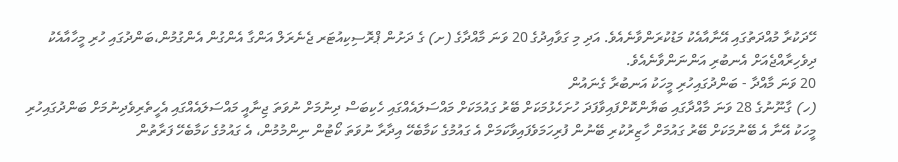ހޭދަކުރާ މުއްދަތުގައި އޭނާއާއެކު މަޑުކުރަންވާނެއެވެ. އަދި މި ގަވާއިދުގެ 20 ވަނަ މާއްދާގެ (ށ) ގެ ދަށުން ޕްރޮސިކިއުޓަރ ޖެނެރަލް އަންގާ އެންގުން އެންގުމުން،ބަންދުގައި ހުރި މީހާއާއެކު ދިވެހިރާއްޖެއަށް އެނބުރި އަންނަންވާނެއެވެ.
20 ވަނަ މާއްދާ - ބަންދުގައިހުރި މީހަކު އަނބުރާ ގެނައުން
(ހ) ގާނޫނުގެ 28 ވަނަ މާއްދާގައި ބަޔާންކޮށްފައިވާފަދަ ހުށަހެޅުމަކަށް ބޭރު ގައުމަކަށް މައްސަލައެއްގައި ހެކިބަސް ދިނުމަށް ނުވަތަ ޖިނާއީ މައްސަލައެއްގައި އެހީތެރިވެދިނުމަށް ބަންދުގައިހުރި މީހަކު އޭނާ އެ ބޭނުމަކަށް ބޭރު ގައުމަށް ހާޒިރުކުރި ބޭނުން ފުރިހަމަވެފައިވާކަމަށް އެ ގައުމުގެ ކަމާބެހޭ އިދާރާ ނުވަތަ ކޯޓުން ނިންމުމުން، އެ ގައުމުގެ ކަމާބެހޭ ފަރާތުން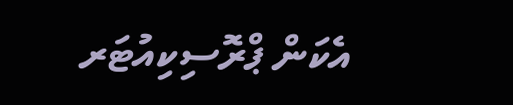އެކަން ޕްރޮސިކިއުޓަރ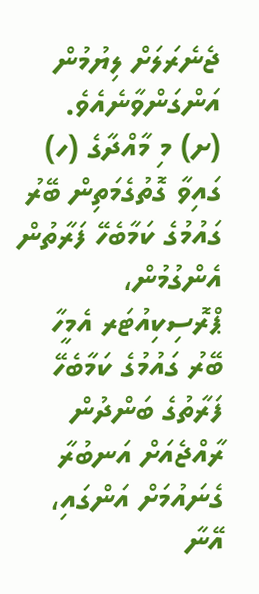ޖެނެރަލަށް ލިޔުމުން އަންގަންވާނެއެވެ.
(ށ) މި މާއްދާގެ (ހ) ގައިވާ ގޮތުގެމަތިން ބޭރު ގައުމުގެ ކަމާބެހޭ ފަރާތުން އެންގުމުން، ޕްރޮސިކިއުޓަރ އެމީހާ ބޭރު ގައުމުގެ ކަމާބެހޭ ފަރާތުގެ ބަންދުން ރާއްޖެއަށް އަނބުރާ ގެނައުމަށް އަންގައި، އޭނާ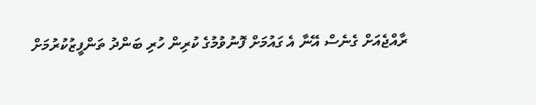ރާއްޖެއަށް ގެނެސް އޭނާ އެ ގައުމަށް ފޮނުވުމުގެ ކުރިން ހުރި ބަންދު ތަންފީޒުކުރުމަށް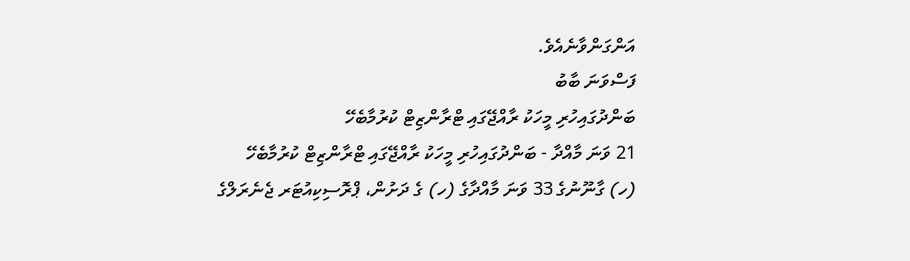އަންގަންވާނެއެވެ.
ފަސްވަނަ ބާބު
ބަންދުގައިހުރި މީހަކު ރާއްޖޭގައި ޓްރާންޒިޓް ކުރުމާބެހޭ
21 ވަނަ މާއްދާ - ބަންދުގައިހުރި މީހަކު ރާއްޖޭގައި ޓްރާންޒިޓް ކުރުމާބެހޭ
(ހ) ގާނޫނުގެ 33 ވަނަ މާއްދާގެ (ހ) ގެ ދަށުން، ޕްރޮސިކިއުޓަރ ޖެނެރަލްގެ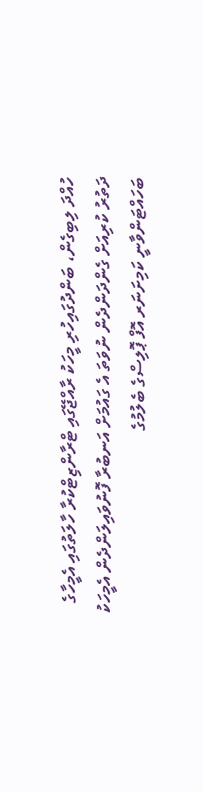ހުއްދަ ލިބިގެން، ބަންދުގައިހުރި މީހަކު ރާއްޖޭގައި ޓްރާންޒިޓްކުރާ ހާލަތުގައި އެމީހާގެ ދަތުރު ކުރިއަށް ގެންދަންދެން ނުވަތަ އެ ގައުމަށް އަނބުރާ ފޮނުވައިލަންދެން އެމީހަކު ބަހައްޓަންވާނީ ކަމިށަނަރ އޮފް ޕޮލިސްގެ ބެލުމުގެ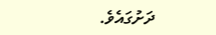ދަށުގައެވެ.